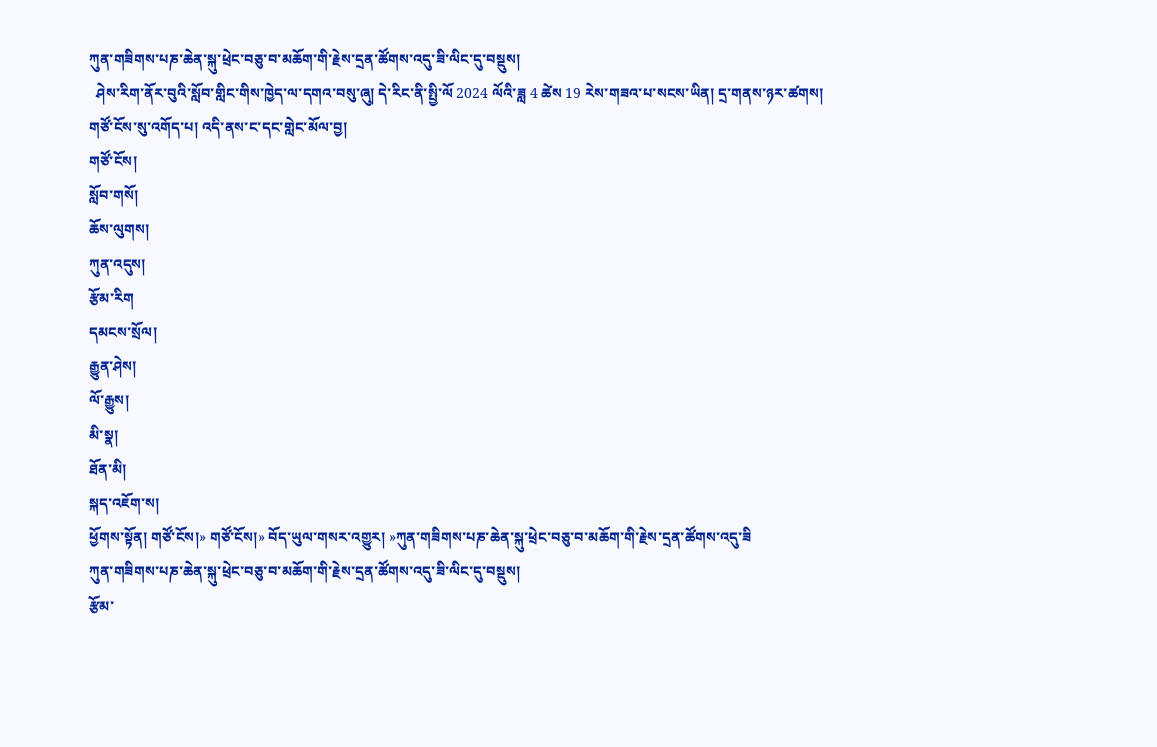ཀུན་གཟིགས་པཎ་ཆེན་སྐུ་ཕྲེང་བཅུ་བ་མཆོག་གི་རྗེས་དྲན་ཚོགས་འདུ་ཟི་ལིང་དུ་བསྡུས།
  ཤེས་རིག་ནོར་བུའི་སློབ་གླིང་གིས་ཁྱེད་ལ་དགའ་བསུ་ཞུ། དེ་རིང་ནི་སྤྱི་ལོ 2024 ལོའི་ཟླ 4 ཚེས 19 རེས་གཟའ་པ་སངས་ཡིན། དྲ་གནས་ཉར་ཚགས།  གཙོ་ངོས་སུ་འགོད་པ། འདི་ནས་ང་དང་གླེང་མོལ་བྱ།
གཙོ་ངོས།
སློབ་གསོ།
ཆོས་ལུགས།
ཀུན་འདུས།
རྩོམ་རིག
དམངས་སྲོལ།
རྒྱུན་ཤེས།
ལོ་རྒྱུས།
མི་སྣ།
ཐོན་མི།
སྐད་འཇོག་ས།
ཕྱོགས་སྟོན། གཙོ་ངོས།» གཙོ་ངོས།» བོད་ཡུལ་གསར་འགྱུར། »ཀུན་གཟིགས་པཎ་ཆེན་སྐུ་ཕྲེང་བཅུ་བ་མཆོག་གི་རྗེས་དྲན་ཚོགས་འདུ་ཟི
ཀུན་གཟིགས་པཎ་ཆེན་སྐུ་ཕྲེང་བཅུ་བ་མཆོག་གི་རྗེས་དྲན་ཚོགས་འདུ་ཟི་ལིང་དུ་བསྡུས།
རྩོམ་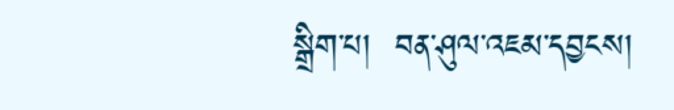སྒྲིག་པ།  བན་ཤུལ་འཇམ་དབྱངས།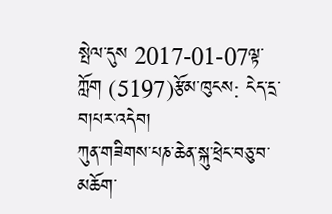སྤེལ་དུས 2017-01-07ལྟ་ཀློག (5197)རྩོམ་ཁུངས: ངེད་དྲ་བ།པར་འདེབ།
ཀུན་གཟིགས་པཎ་ཆེན་སྐུ་ཕྲེང་བཅུ་བ་མཆོག་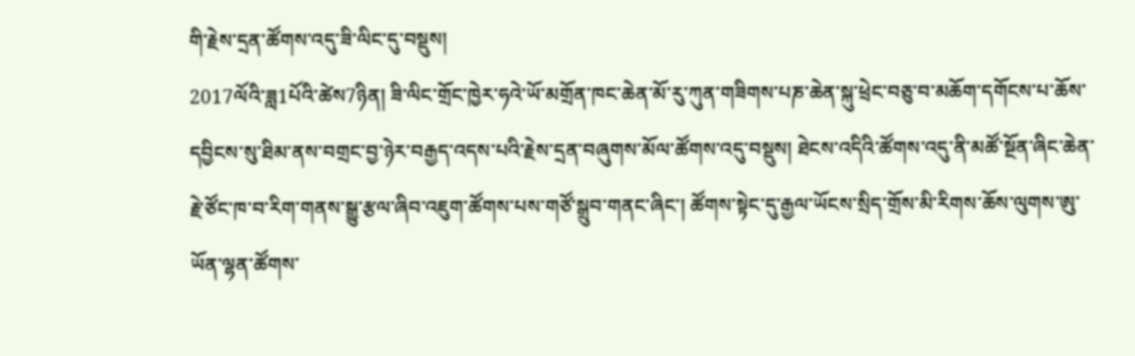གི་རྗེས་དྲན་ཚོགས་འདུ་ཟི་ལིང་དུ་བསྡུས།
2017ལོའི་ཟླ1པོའི་ཚེས7ཉིན། ཟི་ལིང་གྲོང་ཁྱེར་ཧའེ་ཡོ་མགྲོན་ཁང་ཆེན་མོ་རུ་ཀུན་གཟིགས་པཎ་ཆེན་སྐུ་ཕྲེང་བཅུ་བ་མཆོག་དགོངས་པ་ཆོས་དབྱིངས་སུ་ཐིམ་ནས་བགྲང་བྱ་ཉེར་བརྒྱད་འདས་པའི་རྗེས་དྲན་བཞུགས་མོལ་ཚོགས་འདུ་བསྡུས། ཐེངས་འདིའི་ཚོགས་འདུ་ནི་མཚོ་སྔོན་ཞིང་ཆེན་རྗེ་ཙོང་ཁ་བ་རིག་གནས་སྒྱུ་རྩལ་ཞིབ་འཇུག་ཚོགས་པས་གཙོ་སྒྲུབ་གནང་ཞིང་། ཚོགས་སྟེང་དུ་རྒྱལ་ཡོངས་སྲིད་གྲོས་མི་རིགས་ཆོས་ལུགས་ཨུ་ཡོན་ལྷན་ཚོགས་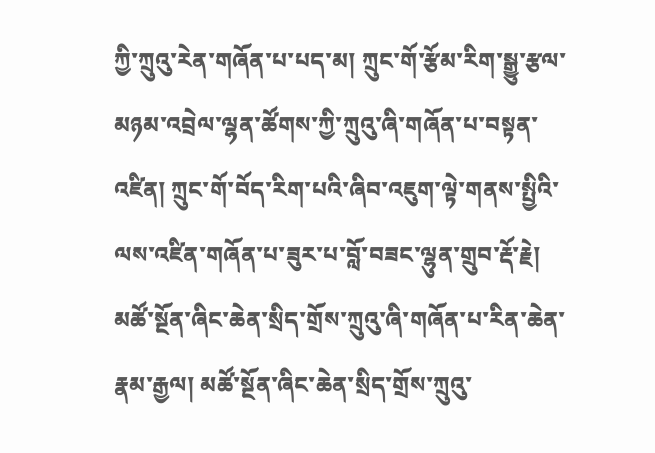ཀྱི་ཀྲུའུ་རེན་གཞོན་པ་པད་མ། ཀྲུང་གོ་རྩོམ་རིག་སྒྱུ་རྩལ་མཉམ་འབྲེལ་ལྷན་ཚོགས་ཀྱི་ཀྲུའུ་ཞི་གཞོན་པ་བསྟན་འཛིན། ཀྲུང་གོ་བོད་རིག་པའི་ཞིབ་འཇུག་ལྟེ་གནས་སྤྱིའི་ལས་འཛིན་གཞོན་པ་ཟུར་པ་བློ་བཟང་ལྷུན་གྲུབ་རྡོ་རྗེ། མཚོ་སྔོན་ཞིང་ཆེན་སྲིད་གྲོས་ཀྲུའུ་ཞི་གཞོན་པ་རིན་ཆེན་རྣམ་རྒྱལ། མཚོ་སྔོན་ཞིང་ཆེན་སྲིད་གྲོས་ཀྲུའུ་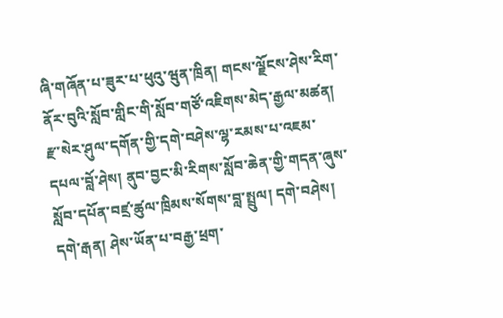ཞི་གཞོན་པ་ཟུར་པ་ཕུའུ་ཝུན་ཁྲིན། གངས་ལྗོངས་ཤེས་རིག་ནོར་བུའི་སློབ་གླིང་གི་སློབ་གཙོ་འཇིགས་མེད་རྒྱལ་མཚན། རྫ་སེར་ཤུལ་དགོན་གྱི་དགེ་བཤེས་ལྷ་རམས་པ་འཇམ་དཔལ་བློ་ཤེས། ནུབ་བྱང་མི་རིགས་སློབ་ཆེན་གྱི་གདན་ཞུས་སློབ་དཔོན་བཛྲ་ཚུལ་ཁྲིམས་སོགས་བླ་སྤྲུལ། དགེ་བཤེས། དགེ་རྒན། ཤེས་ཡོན་པ་བརྒྱ་ཕྲག་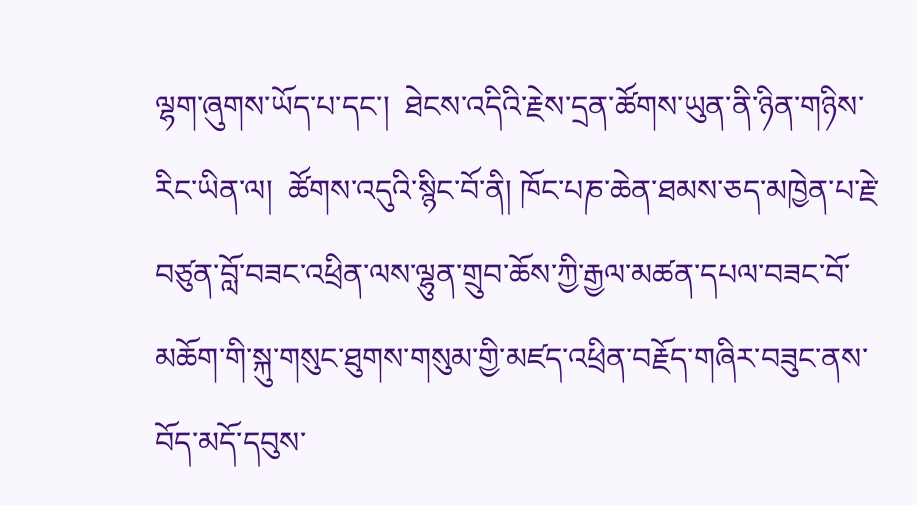ལྷག་ཞུགས་ཡོད་པ་དང་།  ཐེངས་འདིའི་རྗེས་དྲན་ཚོགས་ཡུན་ནི་ཉིན་གཉིས་རིང་ཡིན་ལ།  ཚོགས་འདུའི་སྙིང་བོ་ནི། ཁོང་པཎ་ཆེན་ཐམས་ཅད་མཁྱེན་པ་རྗེ་བཙུན་བློ་བཟང་འཕྲིན་ལས་ལྷུན་གྲུབ་ཆོས་ཀྱི་རྒྱལ་མཚན་དཔལ་བཟང་བོ་མཆོག་གི་སྐུ་གསུང་ཐུགས་གསུམ་གྱི་མཛད་འཕྲིན་བརྗོད་གཞིར་བཟུང་ནས་བོད་མདོ་དབུས་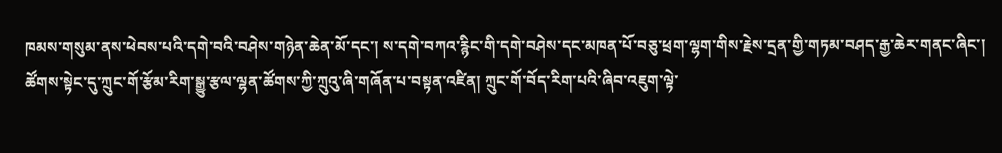ཁམས་གསུམ་ནས་ཕེབས་པའི་དགེ་བའི་བཤེས་གཉེན་ཆེན་མོ་དང་། ས་དགེ་བཀའ་རྙིང་གི་དགེ་བཤེས་དང་མཁན་པོ་བཅུ་ཕྲག་ལྷག་གིས་རྗེས་དྲན་གྱི་གཏམ་བཤད་རྒྱ་ཆེར་གནང་ཞིང་།  ཚོགས་སྟེང་དུ་ཀྲུང་གོ་རྩོམ་རིག་སྒྱུ་རྩལ་ལྷན་ཚོགས་ཀྱི་ཀྲུའུ་ཞི་གཞོན་པ་བསྟན་འཛིན། ཀྲུང་གོ་བོད་རིག་པའི་ཞིབ་འཇུག་ལྟེ་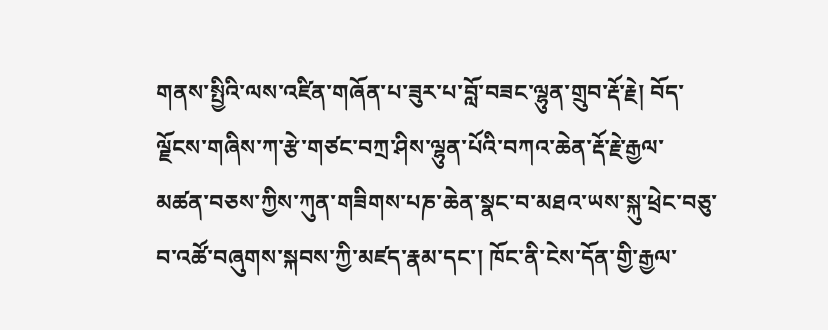གནས་སྤྱིའི་ལས་འཛིན་གཞོན་པ་ཟུར་པ་བློ་བཟང་ལྷུན་གྲུབ་རྡོ་རྗེ། བོད་ལྗོངས་གཞིས་ཀ་རྩེ་གཙང་བཀྲ་ཤིས་ལྷུན་པོའི་བཀའ་ཆེན་རྡོ་རྗེ་རྒྱལ་མཚན་བཅས་ཀྱིས་ཀུན་གཟིགས་པཎ་ཆེན་སྣང་བ་མཐའ་ཡས་སྐུ་ཕྲེང་བཅུ་བ་འཚོ་བཞུགས་སྐབས་ཀྱི་མཛད་རྣམ་དང་། ཁོང་ནི་ངེས་དོན་གྱི་རྒྱལ་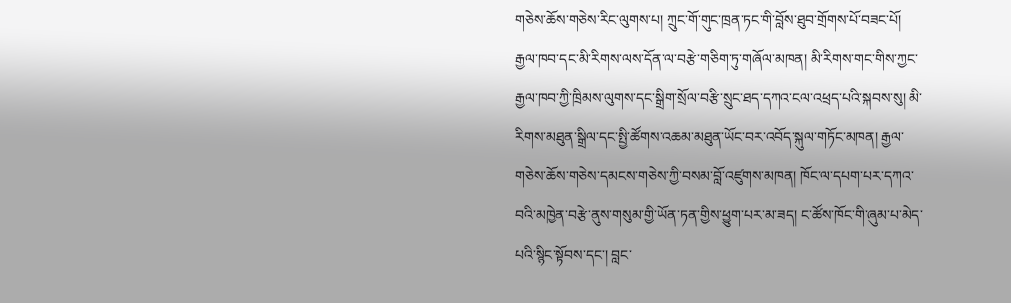གཅེས་ཆོས་གཅེས་རིང་ལུགས་པ། ཀྲུང་གོ་གུང་ཁྲན་ཏང་གི་བློས་ཐུབ་གྲོགས་པོ་བཟང་པོ། རྒྱལ་ཁབ་དང་མི་རིགས་ལས་དོན་ལ་བརྩེ་གཅིག་ཏུ་གཞོལ་མཁན། མི་རིགས་གང་གིས་ཀྱང་རྒྱལ་ཁབ་ཀྱི་ཁྲིམས་ལུགས་དང་སྒྲིག་སྲོལ་བརྩི་སྲུང་ཐད་དཀའ་ངལ་འཕྲད་པའི་སྐབས་སུ། མི་རིགས་མཐུན་སྒྲིལ་དང་སྤྱི་ཚོགས་འཆམ་མཐུན་ཡོང་བར་འབོད་སྐུལ་གཏོང་མཁན། རྒྱལ་གཅེས་ཆོས་གཅེས་དམངས་གཅེས་ཀྱི་བསམ་བློ་འཛུགས་མཁན། ཁོང་ལ་དཔག་པར་དཀའ་བའི་མཁྱེན་བརྩེ་ནུས་གསུམ་གྱི་ཡོན་ཏན་གྱིས་ཕྱུག་པར་མ་ཟད། ང་ཚོས་ཁོང་གི་ཞུམ་པ་མེད་པའི་སྙིང་སྟོབས་དང་། བླང་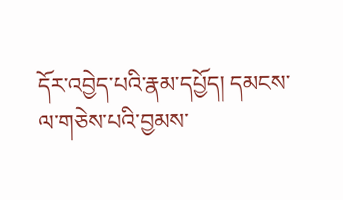དོར་འབྱེད་པའི་རྣམ་དཔྱོད། དམངས་ལ་གཅེས་པའི་བྱམས་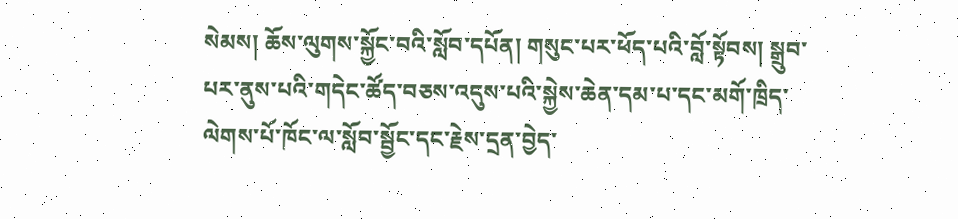སེམས། ཆོས་ལུགས་སྐྱོང་བའི་སློབ་དཔོན། གསུང་པར་ཕོད་པའི་བློ་སྟོབས། སྒྲུབ་པར་ནུས་པའི་གདེང་ཚོད་བཅས་འདུས་པའི་སྐྱེས་ཆེན་དམ་པ་དང་མགོ་ཁྲིད་ལེགས་པོ་ཁོང་ལ་སློབ་སྦྱོང་དང་རྗེས་དྲན་བྱེད་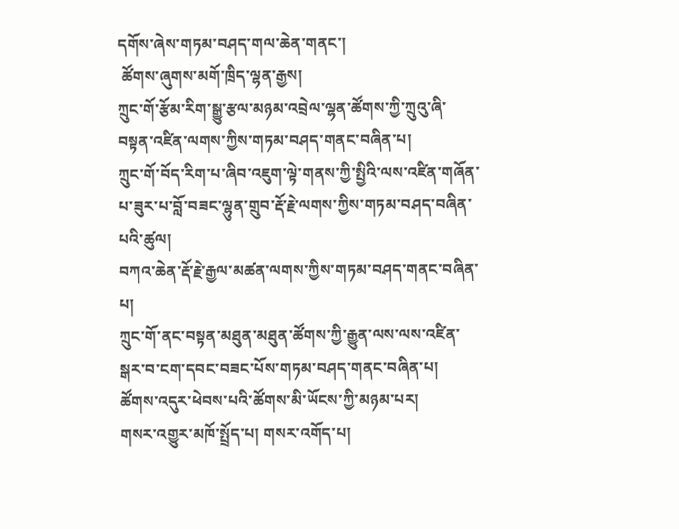དགོས་ཞེས་གཏམ་བཤད་གལ་ཆེན་གནང་།
 ཚོགས་ཞུགས་མགོ་ཁྲིད་ལྷན་རྒྱས།
ཀྲུང་གོ་རྩོམ་རིག་སྒྱུ་རྩལ་མཉམ་འབྲེལ་ལྷན་ཚོགས་ཀྱི་ཀྲུའུ་ཞི་བསྟན་འཛིན་ལགས་ཀྱིས་གཏམ་བཤད་གནང་བཞིན་པ།
ཀྲུང་གོ་བོད་རིག་པ་ཞིབ་འཇུག་ལྟེ་གནས་ཀྱི་སྤྱིའི་ལས་འཛིན་གཞོན་པ་ཟུར་པ་བློ་བཟང་ལྷུན་གྲུབ་རྡོ་རྗེ་ལགས་ཀྱིས་གཏམ་བཤད་བཞིན་པའི་ཚུལ།
བཀའ་ཆེན་རྡོ་རྗེ་རྒྱལ་མཚན་ལགས་ཀྱིས་གཏམ་བཤད་གནང་བཞིན་པ།
ཀྲུང་གོ་ནང་བསྟན་མཐུན་མཐུན་ཚོགས་ཀྱི་རྒྱུན་ལས་ལས་འཛིན་སྒར་བ་ངག་དབང་བཟང་པོས་གཏམ་བཤད་གནང་བཞིན་པ།
ཚོགས་འདུར་ཕེབས་པའི་ཚོགས་མི་ཡོངས་ཀྱི་མཉམ་པར།
གསར་འགྱུར་མཁོ་སྤྲོད་པ། གསར་འགོད་པ།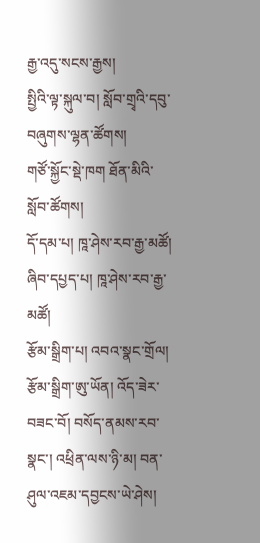རྒྱ་འདུ་སངས་རྒྱས།
སྤྱིའི་ལྟ་སྐུལ་བ། སློབ་གྲྭའི་དབུ་བཞུགས་ལྷན་ཚོགས།
གཙོ་སྐྱོང་སྡེ་ཁག ཐོན་མིའི་སློབ་ཚོགས།
དོ་དམ་པ། ཁཱ་ཤེས་རབ་རྒྱ་མཚོ།
ཞིབ་དཔྱད་པ། ཁཱ་ཤེས་རབ་རྒྱ་མཚོ།
རྩོམ་སྒྲིག་པ། འབའ་སྣང་གྲོལ།
རྩོམ་སྒྲིག་ཨུ་ཡོན། འོད་ཟེར་བཟང་བོ། བསོད་ནམས་རབ་སྣང་། འཕྲིན་ལས་ཉི་མ། བན་ཤུལ་འཇམ་དབྱངས་ཡེ་ཤེས།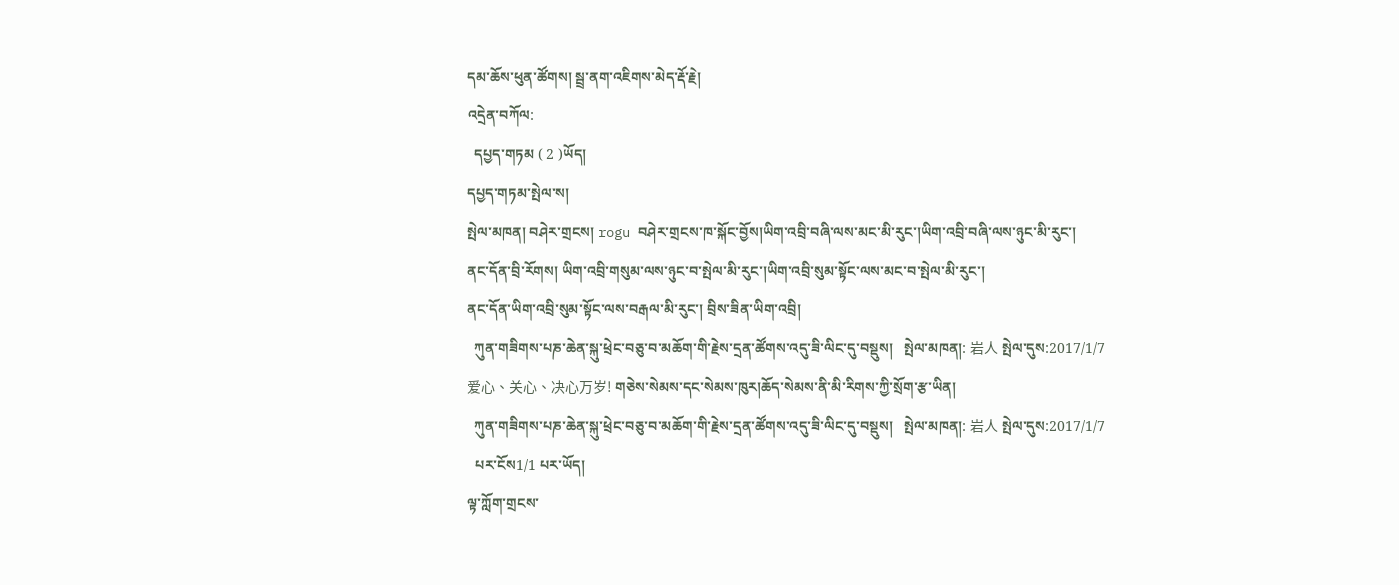དམ་ཆོས་ཕུན་ཚོགས། སྦྲ་ནག་འཇིགས་མེད་རྡོ་རྗེ།
འདྲེན་བཀོལ:
  དཔྱད་གཏམ ( 2 )ཡོད།
དཔྱད་གཏམ་སྤེལ་ས།
སྤེལ་མཁན། བཤེར་གྲངས། rogu བཤེར་གྲངས་ཁ་སྐོང་བྱོས།ཡིག་འབྲི་བཞི་ལས་མང་མི་རུང་།ཡིག་འབྲི་བཞི་ལས་ཉུང་མི་རུང་།
ནང་དོན་བྲི་རོགས། ཡིག་འབྲི་གསུམ་ལས་ཉུང་བ་སྤེལ་མི་རུང་།ཡིག་འབྲི་སུམ་སྟོང་ལས་མང་བ་སྤེལ་མི་རུང་།
ནང་དོན་ཡིག་འབྲི་སུམ་སྟོང་ལས་བརྒལ་མི་རུང་། བྲིས་ཟིན་ཡིག་འབྲི།
  ཀུན་གཟིགས་པཎ་ཆེན་སྐུ་ཕྲེང་བཅུ་བ་མཆོག་གི་རྗེས་དྲན་ཚོགས་འདུ་ཟི་ལིང་དུ་བསྡུས།   སྤེལ་མཁན།: 岩人 སྤེལ་དུས:2017/1/7
爱心、关心、决心万岁! གཅེས་སེམས་དང་སེམས་ཁུར།ཆོད་སེམས་ནི་མི་རིགས་ཀྱི་སྲོག་རྩ་ཡིན།
  ཀུན་གཟིགས་པཎ་ཆེན་སྐུ་ཕྲེང་བཅུ་བ་མཆོག་གི་རྗེས་དྲན་ཚོགས་འདུ་ཟི་ལིང་དུ་བསྡུས།   སྤེལ་མཁན།: 岩人 སྤེལ་དུས:2017/1/7
  པར་ངོས1/1 པར་ཡོད།
ལྟ་ཀློག་གྲངས་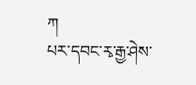ཀ
པར་དབང་རྭ་རྒྱ་ཤེས་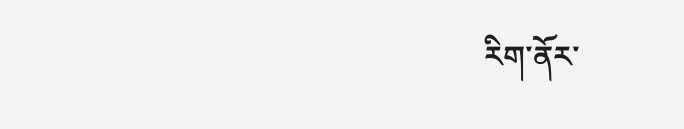རིག་ནོར་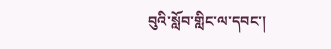བུའི་སློབ་གླིང་ལ་དབང་།